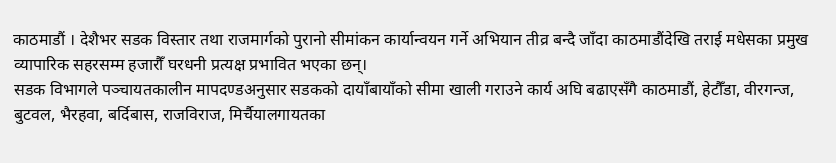काठमाडौं । देशैभर सडक विस्तार तथा राजमार्गको पुरानो सीमांकन कार्यान्वयन गर्ने अभियान तीव्र बन्दै जाँदा काठमाडौंदेखि तराई मधेसका प्रमुख व्यापारिक सहरसम्म हजारौँ घरधनी प्रत्यक्ष प्रभावित भएका छन्।
सडक विभागले पञ्चायतकालीन मापदण्डअनुसार सडकको दायाँबायाँको सीमा खाली गराउने कार्य अघि बढाएसँगै काठमाडौं, हेटौँडा, वीरगन्ज, बुटवल, भैरहवा, बर्दिबास, राजविराज, मिर्चैयालगायतका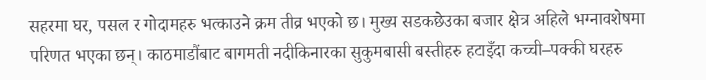सहरमा घर, पसल र गोदामहरु भत्काउने क्रम तीव्र भएको छ। मुख्य सडकछेउका बजार क्षेत्र अहिले भग्नावशेषमा परिणत भएका छन्। काठमाडौंबाट बागमती नदीकिनारका सुकुमबासी बस्तीहरु हटाइँदा कच्ची–पक्की घरहरु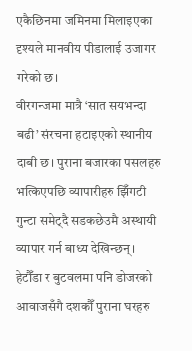एकैछिनमा जमिनमा मिलाइएका दृश्यले मानवीय पीडालाई उजागर गरेको छ।
वीरगन्जमा मात्रै ‘सात सयभन्दा बढी’ संरचना हटाइएको स्थानीय दाबी छ। पुराना बजारका पसलहरु भत्किएपछि व्यापारीहरु झिँगटी गुन्टा समेट्दै सडकछेउमै अस्थायी व्यापार गर्न बाध्य देखिन्छन्।
हेटौँडा र बुटवलमा पनि डोजरको आवाजसँगै दशकौँ पुराना घरहरु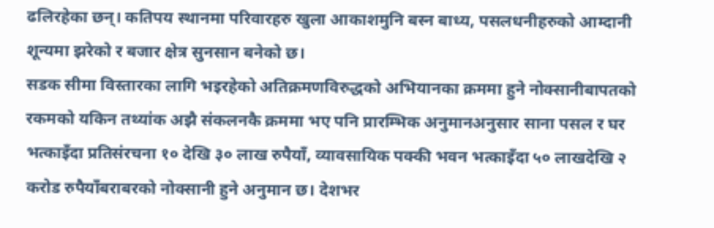ढलिरहेका छन्। कतिपय स्थानमा परिवारहरु खुला आकाशमुनि बस्न बाध्य, पसलधनीहरुको आम्दानी शून्यमा झरेको र बजार क्षेत्र सुनसान बनेको छ।
सडक सीमा विस्तारका लागि भइरहेको अतिक्रमणविरुद्धको अभियानका क्रममा हुने नोक्सानीबापतको रकमको यकिन तथ्यांक अझै संकलनकै क्रममा भए पनि प्रारम्भिक अनुमानअनुसार साना पसल र घर भत्काइँदा प्रतिसंरचना १० देखि ३० लाख रुपैयाँ, व्यावसायिक पक्की भवन भत्काइँदा ५० लाखदेखि २ करोड रुपैयाँबराबरको नोक्सानी हुने अनुमान छ। देशभर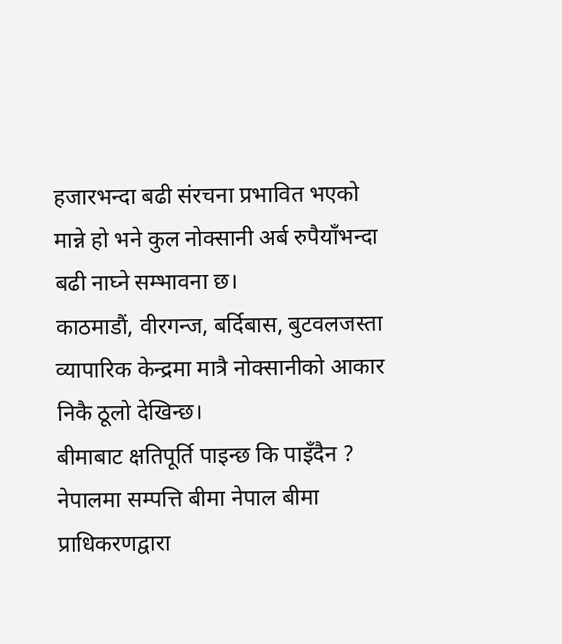हजारभन्दा बढी संरचना प्रभावित भएको मान्ने हो भने कुल नोक्सानी अर्ब रुपैयाँभन्दा बढी नाघ्ने सम्भावना छ।
काठमाडौं, वीरगन्ज, बर्दिबास, बुटवलजस्ता व्यापारिक केन्द्रमा मात्रै नोक्सानीको आकार निकै ठूलो देखिन्छ।
बीमाबाट क्षतिपूर्ति पाइन्छ कि पाइँदैन ?
नेपालमा सम्पत्ति बीमा नेपाल बीमा प्राधिकरणद्वारा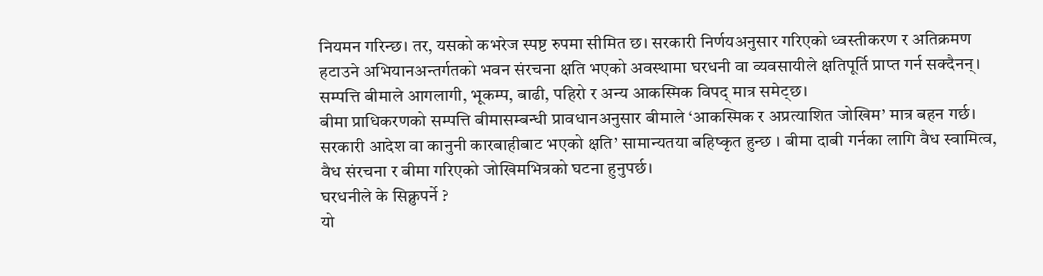नियमन गरिन्छ। तर, यसको कभरेज स्पष्ट रुपमा सीमित छ। सरकारी निर्णयअनुसार गरिएको ध्वस्तीकरण र अतिक्रमण हटाउने अभियानअन्तर्गतको भवन संरचना क्षति भएको अवस्थामा घरधनी वा व्यवसायीले क्षतिपूर्ति प्राप्त गर्न सक्दैनन्।
सम्पत्ति बीमाले आगलागी, भूकम्प, बाढी, पहिरो र अन्य आकस्मिक विपद् मात्र समेट्छ।
बीमा प्राधिकरणको सम्पत्ति बीमासम्बन्धी प्रावधानअनुसार बीमाले ‘आकस्मिक र अप्रत्याशित जोखिम’ मात्र बहन गर्छ। सरकारी आदेश वा कानुनी कारबाहीबाट भएको क्षति’ सामान्यतया बहिष्कृत हुन्छ । बीमा दाबी गर्नका लागि वैध स्वामित्व, वैध संरचना र बीमा गरिएको जोखिमभित्रको घटना हुनुपर्छ।
घरधनीले के सिक्नुपर्ने ?
यो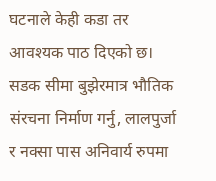घटनाले केही कडा तर आवश्यक पाठ दिएको छ। सडक सीमा बुझेरमात्र भौतिक संरचना निर्माण गर्नु, लालपुर्जा र नक्सा पास अनिवार्य रुपमा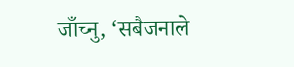जाँच्नु, ‘सबैजनाले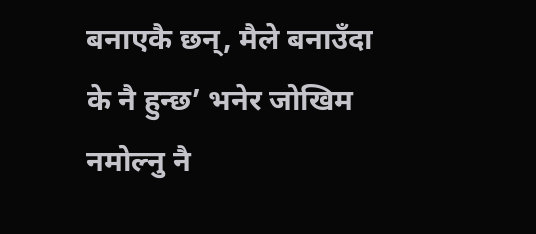बनाएकै छन्, मैले बनाउँदा के नै हुन्छ’ भनेर जोखिम नमोल्नु नै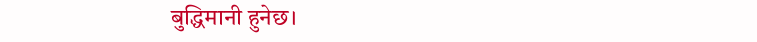बुद्धिमानी हुनेछ।